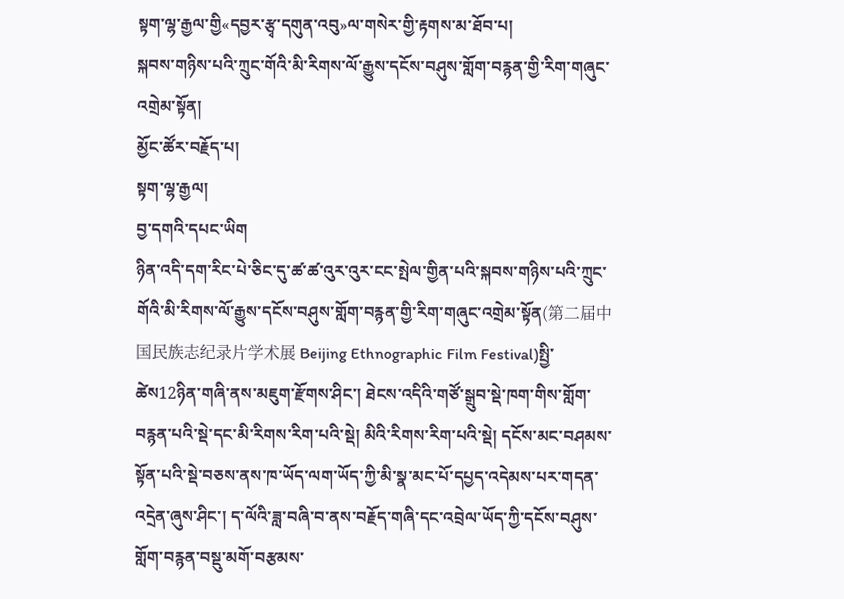སྟག་ལྷ་རྒྱལ་གྱི«དབྱར་རྩྭ་དགུན་འབུ»ལ་གསེར་གྱི་རྟགས་མ་ཐོབ་པ།
སྐབས་གཉིས་པའི་ཀྲུང་གོའི་མི་རིགས་ལོ་རྒྱུས་དངོས་བཤུས་གློག་བརྙན་གྱི་རིག་གཞུང་འགྲེམ་སྟོན།
མྱོང་ཚོར་བརྗོད་པ།
སྟག་ལྷ་རྒྱལ།
བྱ་དགའི་དཔང་ཡིག
ཉིན་འདི་དག་རིང་པེ་ཅིང་དུ་ཚ་ཚ་འུར་འུར་ངང་སྤེལ་གྱིན་པའི་སྐབས་གཉིས་པའི་ཀྲུང་གོའི་མི་རིགས་ལོ་རྒྱུས་དངོས་བཤུས་གློག་བརྙན་གྱི་རིག་གཞུང་འགྲེམ་སྟོན(第二届中国民族志纪录片学术展 Beijing Ethnographic Film Festival)སྤྱི་ཚེས12ཉིན་གཞི་ནས་མཇུག་རྫོགས་ཤིང་། ཐེངས་འདིའི་གཙོ་སྒྲུབ་སྡེ་ཁག་གིས་གློག་བརྙན་པའི་སྡེ་དང་མི་རིགས་རིག་པའི་སྡེ། མིའི་རིགས་རིག་པའི་སྡེ། དངོས་མང་བཤམས་སྟོན་པའི་སྡེ་བཅས་ནས་ཁ་ཡོད་ལག་ཡོད་ཀྱི་མི་སྣ་མང་པོ་དཔྱད་འདེམས་པར་གདན་འདྲེན་ཞུས་ཤིང་། ད་ལོའི་ཟླ་བཞི་བ་ནས་བརྗོད་གཞི་དང་འབྲེལ་ཡོད་ཀྱི་དངོས་བཤུས་གློག་བརྙན་བསྡུ་མགོ་བརྩམས་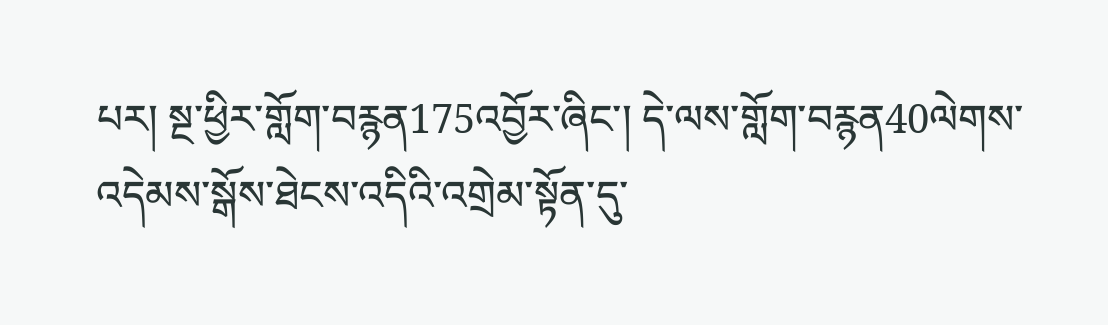པར། སྔ་ཕྱིར་གློག་བརྙན175འབྱོར་ཞིང་། དེ་ལས་གློག་བརྙན40ལེགས་འདེམས་སྒོས་ཐེངས་འདིའི་འགྲེམ་སྟོན་དུ་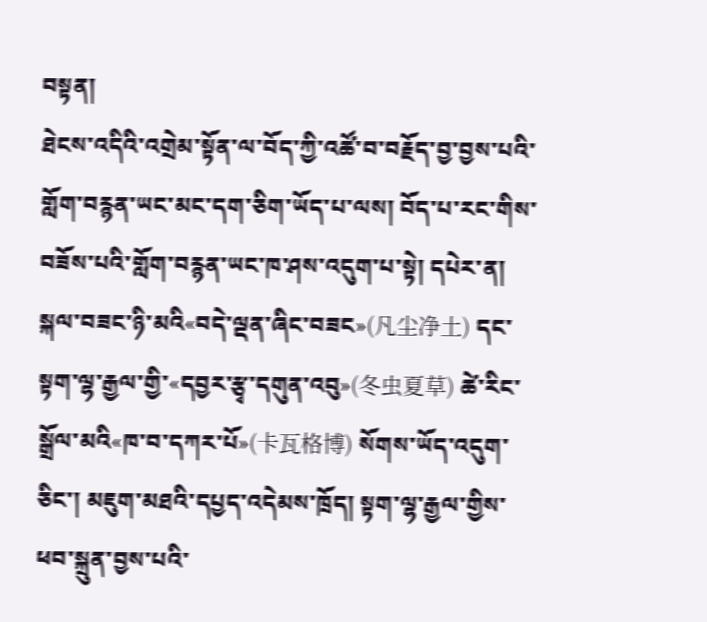བསྟན།
ཐེངས་འདིའི་འགྲེམ་སྟོན་ལ་བོད་ཀྱི་འཚོ་བ་བརྗོད་བྱ་བྱས་པའི་གློག་བརྙན་ཡང་མང་དག་ཅིག་ཡོད་པ་ལས། བོད་པ་རང་གིས་བཟོས་པའི་གློག་བརྙན་ཡང་ཁ་ཤས་འདུག་པ་སྟེ། དཔེར་ན། སྐལ་བཟང་ཉི་མའི«བདེ་ལྡན་ཞིང་བཟང»(凡尘净土) དང་སྟག་ལྷ་རྒྱལ་གྱི་«དབྱར་རྩྭ་དགུན་འབུ»(冬虫夏草) ཚེ་རིང་སྒྲོལ་མའི«ཁ་བ་དཀར་པོ»(卡瓦格博) སོགས་ཡོད་འདུག་ཅིང་། མཇུག་མཐའི་དཔྱད་འདེམས་ཁྲོད། སྟག་ལྷ་རྒྱལ་གྱིས་ཕབ་སྐྲུན་བྱས་པའི་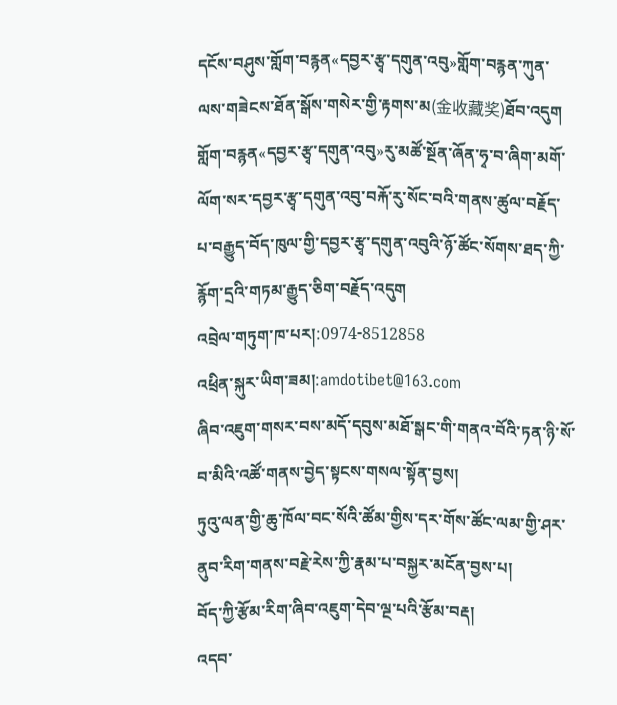དངོས་བཤུས་གློག་བརྙན«དབྱར་རྩྭ་དགུན་འབུ»གློག་བརྙན་ཀུན་ལས་གཟེངས་ཐོན་སྒོས་གསེར་གྱི་རྟགས་མ(金收藏奖)ཐོབ་འདུག
གློག་བརྙན«དབྱར་རྩྭ་དགུན་འབུ»རུ་མཚོ་སྔོན་ཞོན་ཧྭ་བ་ཞིག་མགོ་ལོག་སར་དབྱར་རྩྭ་དགུན་འབུ་བརྐོ་རུ་སོང་བའི་གནས་ཚུལ་བརྗོད་པ་བརྒྱུད་བོད་ཁུལ་གྱི་དབྱར་རྩྭ་དགུན་འབུའི་ཉོ་ཚོང་སོགས་ཐད་ཀྱི་རྙོག་དྲའི་གཏམ་རྒྱུད་ཅིག་བརྗོད་འདུག
འབྲེལ་གཏུག་ཁ་པར།:0974-8512858
འཕྲིན་སྐུར་ཡིག་ཟམ།:amdotibet@163.com
ཞིབ་འཇུག་གསར་བས་མདོ་དབུས་མཐོ་སྒང་གི་གནའ་བོའི་ཏན་ཉི་སོ་བ་མིའི་འཚོ་གནས་བྱེད་སྟངས་གསལ་སྟོན་བྱས།
ཏུའུ་ལན་གྱི་ཆུ་ཁོལ་བང་སོའི་ཚོམ་གྱིས་དར་གོས་ཚོང་ལམ་གྱི་ཤར་ནུབ་རིག་གནས་བརྗེ་རེས་ཀྱི་རྣམ་པ་བསྐྱར་མངོན་བྱས་པ།
བོད་ཀྱི་རྩོམ་རིག་ཞིབ་འཇུག་དེབ་ལྔ་པའི་རྩོམ་བརྡ།
འདབ་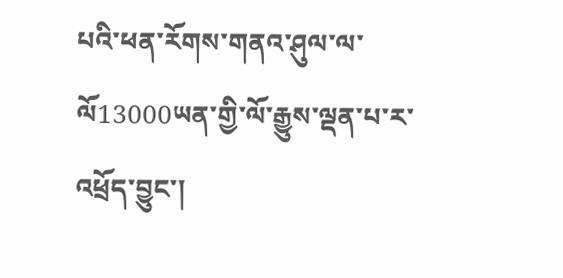པའི་ཕན་རོགས་གནའ་ཤུལ་ལ་ལོ13000ཡན་གྱི་ལོ་རྒྱུས་ལྡན་པ་ར་འཕྲོད་བྱུང་།